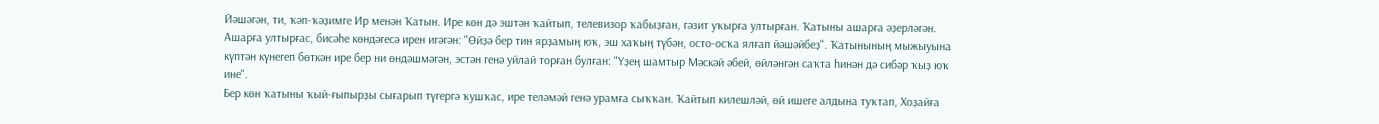Йәшәгән, ти, ҡәп-ҡәҙимге Ир менән Ҡатын. Ире көн дә эштән ҡайтып, телевизор ҡабыҙған, гәзит уҡырға ултырған. Ҡатыны ашарға әҙерләгән. Ашарға ултырғас, бисәһе көндәгесә ирен игәгән: "Өйҙә бер тин ярҙамың юҡ, эш хаҡың түбән, осто-осҡа ялғап йәшәйбеҙ". Ҡатынының мыжыуына күптән күнегеп бөткән ире бер ни өндәшмәгән, эстән генә уйлай торған булған: "Үҙең шамтыр Мәскәй әбей, өйләнгән саҡта һинән дә сибәр ҡыҙ юҡ ине".
Бер көн ҡатыны ҡый-ғыпырҙы сығарып түгергә ҡушҡас, ире теләмәй генә урамға сыҡҡан. Ҡайтып килешләй, өй ишеге алдына туҡтап, Хоҙайға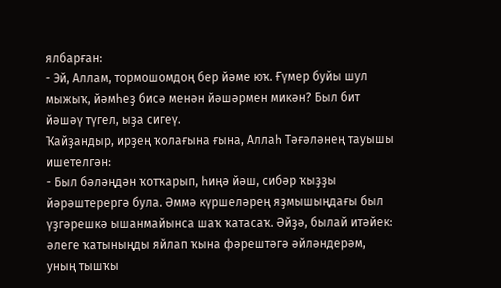ялбарған:
- Эй, Аллам, тормошомдоң бер йәме юҡ. Ғүмер буйы шул мыжыҡ, йәмһеҙ бисә менән йәшәрмен микән? Был бит йәшәү түгел, ыҙа сигеү.
Ҡайҙандыр, ирҙең ҡолағына ғына, Аллаһ Тәғәләнең тауышы ишетелгән:
- Был бәләңдән ҡотҡарып, һиңә йәш, сибәр ҡыҙҙы йәрәштерергә була. Әммә күршеләрең яҙмышыңдағы был үҙгәрешкә ышанмайынса шаҡ ҡатасаҡ. Әйҙә, былай итәйек: әлеге ҡатыныңды яйлап ҡына фәрештәгә әйләндерәм, уның тышҡы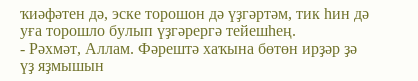ҡиәфәтен дә, эске торошон дә үҙгәртәм, тик һин дә уға торошло булып үҙгәрергә тейешһең.
- Рәхмәт, Аллам. Фәрештә хаҡына бөтөн ирҙәр ҙә үҙ яҙмышын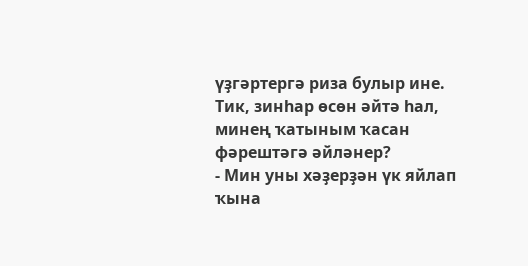үҙгәртергә риза булыр ине. Тик, зинһар өсөн әйтә һал, минең ҡатыным ҡасан фәрештәгә әйләнер?
- Мин уны хәҙерҙән үк яйлап ҡына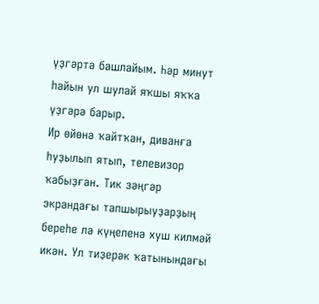үҙгәртә башлайым. Һәр минут һайын ул шулай яҡшы яҡҡа үҙгәрә барыр.
Ир өйөнә ҡайтҡан, диванға һуҙылып ятып, телевизор ҡабыҙған. Тик зәңгәр экрандағы тапшырыуҙарҙың береһе лә күңеленә хуш килмәй икән. Ул тиҙерәк ҡатынындағы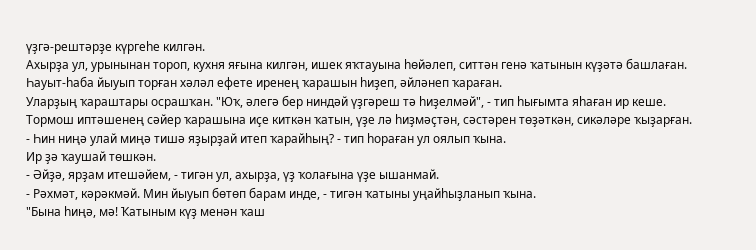үҙгә-рештәрҙе күргеһе килгән.
Ахырҙа ул, урынынан тороп, кухня яғына килгән, ишек яҡтауына һөйәлеп, ситтән генә ҡатынын күҙәтә башлаған. Һауыт-һаба йыуып торған хәләл ефете иренең ҡарашын һиҙеп, әйләнеп ҡараған.
Уларҙың ҡараштары осрашҡан. "Юҡ, әлегә бер ниндәй үҙгәреш тә һиҙелмәй", - тип һығымта яһаған ир кеше.
Тормош иптәшенең сәйер ҡарашына иҫе киткән ҡатын, үҙе лә һиҙмәҫтән, сәстәрен төҙәткән, сикәләре ҡыҙарған.
- Һин ниңә улай миңә тишә яҙырҙай итеп ҡарайһың? - тип һораған ул оялып ҡына.
Ир ҙә ҡаушай төшкән.
- Әйҙә, ярҙам итешәйем, - тигән ул, ахырҙа, үҙ ҡолағына үҙе ышанмай.
- Рәхмәт, кәрәкмәй. Мин йыуып бөтөп барам инде, - тигән ҡатыны уңайһыҙланып ҡына.
"Бына һиңә, мә! Ҡатыным күҙ менән ҡаш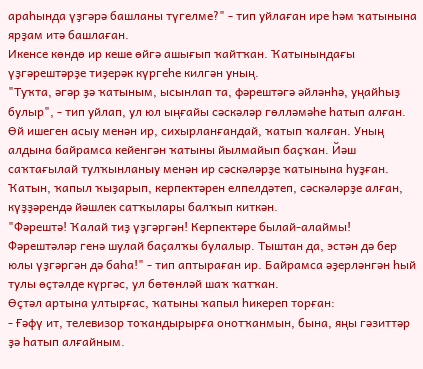араһында үҙгәрә башланы түгелме?" - тип уйлаған ире һәм ҡатынына ярҙам итә башлаған.
Икенсе көндө ир кеше өйгә ашығып ҡайтҡан. Ҡатынындағы үҙгәрештәрҙе тиҙерәк күргеһе килгән уның.
"Туҡта, әгәр ҙә ҡатыным, ысынлап та, фәрештәгә әйләнһә, уңайһыҙ булыр", - тип уйлап, ул юл ыңғайы сәскәләр гөлләмәһе һатып алған.
Өй ишеген асыу менән ир, сихырланғандай, ҡатып ҡалған. Уның алдына байрамса кейенгән ҡатыны йылмайып баҫҡан. Йәш саҡтағылай тулҡынланыу менән ир сәскәләрҙе ҡатынына һуҙған.
Ҡатын, ҡапыл ҡыҙарып, керпектәрен елпелдәтеп, сәскәләрҙе алған, күҙҙәрендә йәшлек сатҡылары балҡып киткән.
"Фәрештә! Ҡалай тиҙ үҙгәргән! Керпектәре былай-алаймы! Фәрештәләр генә шулай баҫалҡы булалыр. Тыштан да, эстән дә бер юлы үҙгәргән дә баһа!" - тип аптыраған ир. Байрамса әҙерләнгән һый тулы өҫтәлде күргәс, ул бөтөнләй шаҡ ҡатҡан.
Өҫтәл артына ултырғас, ҡатыны ҡапыл һикереп торған:
- Ғәфү ит, телевизор тоҡандырырға онотҡанмын, бына, яңы гәзиттәр ҙә һатып алғайным.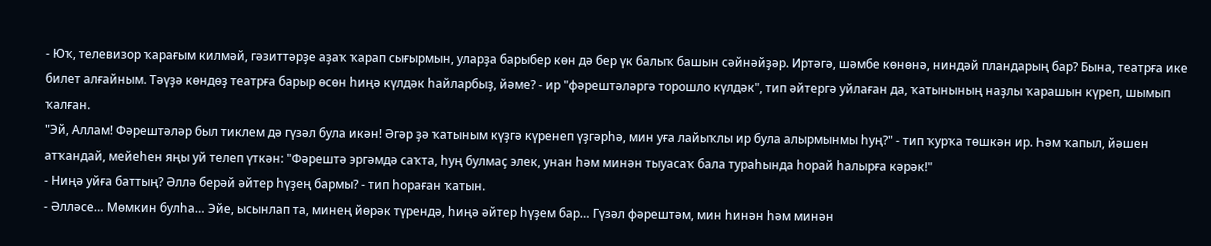- Юҡ, телевизор ҡарағым килмәй, гәзиттәрҙе аҙаҡ ҡарап сығырмын, уларҙа барыбер көн дә бер үк балыҡ башын сәйнәйҙәр. Иртәгә, шәмбе көнөнә, ниндәй пландарың бар? Бына, театрға ике билет алғайным. Тәүҙә көндөҙ театрға барыр өсөн һиңә күлдәк һайларбыҙ, йәме? - ир "фәрештәләргә торошло күлдәк", тип әйтергә уйлаған да, ҡатынының наҙлы ҡарашын күреп, шымып ҡалған.
"Эй, Аллам! Фәрештәләр был тиклем дә гүзәл була икән! Әгәр ҙә ҡатыным күҙгә күренеп үҙгәрһә, мин уға лайыҡлы ир була алырмынмы һуң?" - тип ҡурҡа төшкән ир. Һәм ҡапыл, йәшен атҡандай, мейеһен яңы уй телеп үткән: "Фәрештә эргәмдә саҡта, һуң булмаҫ элек, унан һәм минән тыуасаҡ бала тураһында һорай һалырға кәрәк!"
- Ниңә уйға баттың? Әллә берәй әйтер һүҙең бармы? - тип һораған ҡатын.
- Әлләсе… Мөмкин булһа… Эйе, ысынлап та, минең йөрәк түрендә, һиңә әйтер һүҙем бар… Гүзәл фәрештәм, мин һинән һәм минән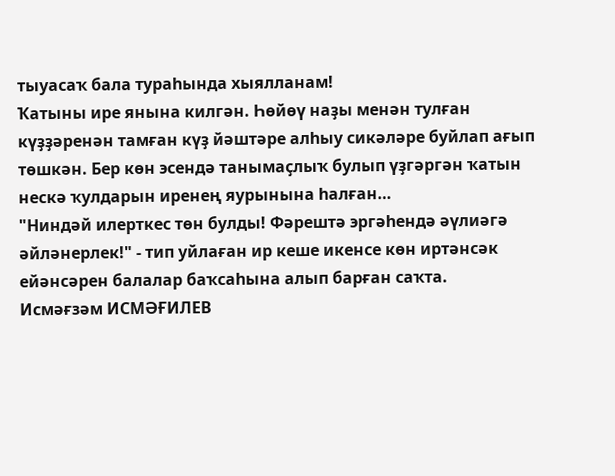тыуасаҡ бала тураһында хыялланам!
Ҡатыны ире янына килгән. Һөйөү наҙы менән тулған күҙҙәренән тамған күҙ йәштәре алһыу сикәләре буйлап ағып төшкән. Бер көн эсендә танымаҫлыҡ булып үҙгәргән ҡатын нескә ҡулдарын иренең яурынына һалған…
"Ниндәй илерткес төн булды! Фәрештә эргәһендә әүлиәгә әйләнерлек!" - тип уйлаған ир кеше икенсе көн иртәнсәк ейәнсәрен балалар баҡсаһына алып барған саҡта.
Исмәғзәм ИСМӘҒИЛЕВ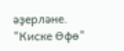әҙерләне.
"Киске Өфө"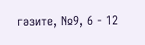гәзите, №9, 6 - 12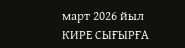март 2026 йыл
КИРЕ СЫҒЫРҒА